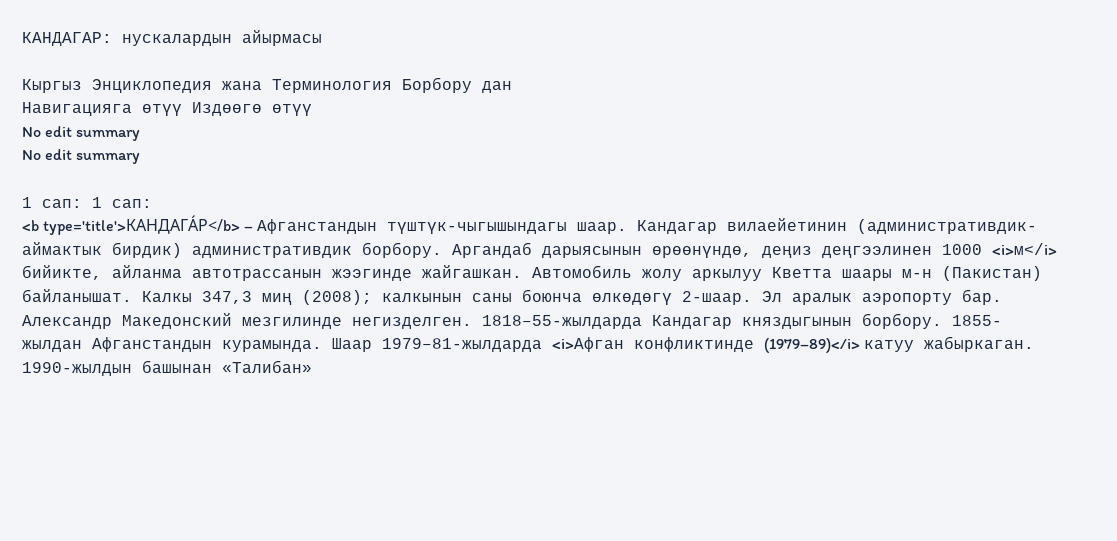КАНДАГАР: нускалардын айырмасы

Кыргыз Энциклопедия жана Терминология Борбору дан
Навигацияга өтүү Издөөгө өтүү
No edit summary
No edit summary

1 сап: 1 сап:
<b type='title'>КАНДАГА́Р</b> – Афганстандын түштүк-чыгышындагы шаар. Кандагар вилаейетинин (административдик-аймактык бирдик) административдик борбору. Аргандаб дарыясынын өрөөнүндө, деңиз деңгээлинен 1000 <i>м</i> бийикте, айланма автотрассанын жээгинде жайгашкан. Автомобиль жолу аркылуу Кветта шаары м-н (Пакистан) байланышат. Калкы 347,3 миң (2008); калкынын саны боюнча өлкөдөгү 2-шаар. Эл аралык аэропорту бар. Александр Македонский мезгилинде негизделген. 1818–55-жылдарда Кандагар княздыгынын борбору. 1855-жылдан Афганстандын курамында. Шаар 1979–81-жылдарда <i>Афган конфликтинде (1979–89)</i> катуу жабыркаган. 1990-жылдын башынан «Талибан»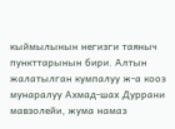кыймылынын негизги таяныч пункттарынын бири. Алтын жалатылган кумпалуу ж-а кооз мунаралуу Ахмад-шах Дуррани мавзолейи, жума намаз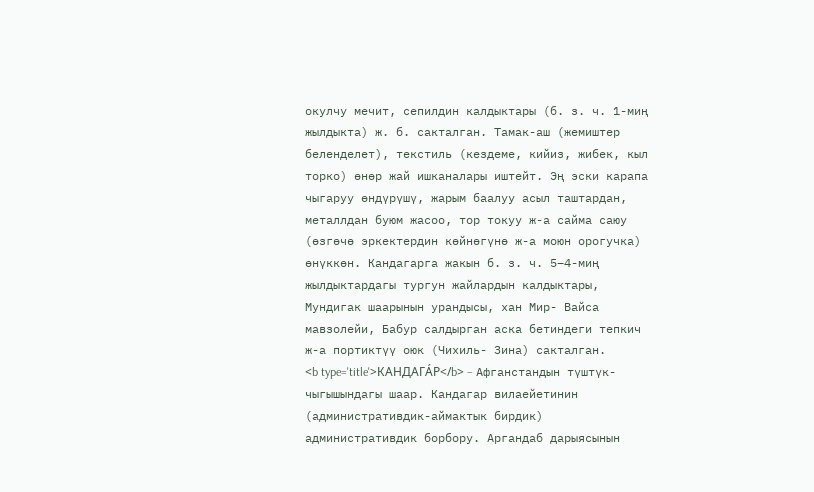окулчу мечит, сепилдин калдыктары (б. з. ч. 1-миң жылдыкта) ж. б. сакталган. Тамак-аш (жемиштер беленделет), текстиль (кездеме, кийиз, жибек, кыл торко) өнөр жай ишканалары иштейт. Эң эски карапа чыгаруу өндүрүшү, жарым баалуу асыл таштардан, металлдан буюм жасоо, тор токуу ж-а сайма саюу (өзгөчө эркектердин көйнөгүнө ж-а моюн орогучка) өнүккөн. Кандагарга жакын б. з. ч. 5–4-миң жылдыктардагы тургун жайлардын калдыктары, Мундигак шаарынын урандысы, хан Мир- Вайса мавзолейи, Бабур салдырган аска бетиндеги тепкич ж-а портиктүү оюк (Чихиль- Зина) сакталган.
<b type='title'>КАНДАГА́Р</b> – Афганстандын түштүк-чыгышындагы шаар. Кандагар вилаейетинин (административдик-аймактык бирдик) административдик борбору. Аргандаб дарыясынын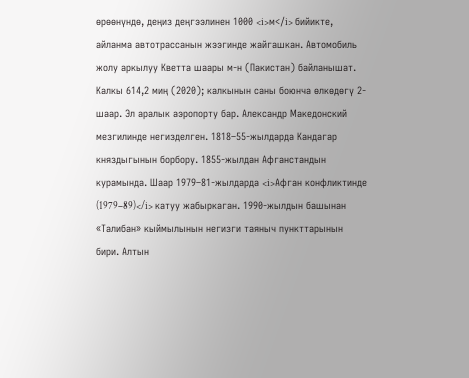өрөөнүндө, деңиз деңгээлинен 1000 <i>м</i> бийикте, айланма автотрассанын жээгинде жайгашкан. Автомобиль жолу аркылуу Кветта шаары м-н (Пакистан) байланышат. Калкы 614,2 миң (2020); калкынын саны боюнча өлкөдөгү 2-шаар. Эл аралык аэропорту бар. Александр Македонский мезгилинде негизделген. 1818–55-жылдарда Кандагар княздыгынын борбору. 1855-жылдан Афганстандын курамында. Шаар 1979–81-жылдарда <i>Афган конфликтинде (1979–89)</i> катуу жабыркаган. 1990-жылдын башынан «Талибан» кыймылынын негизги таяныч пункттарынын бири. Алтын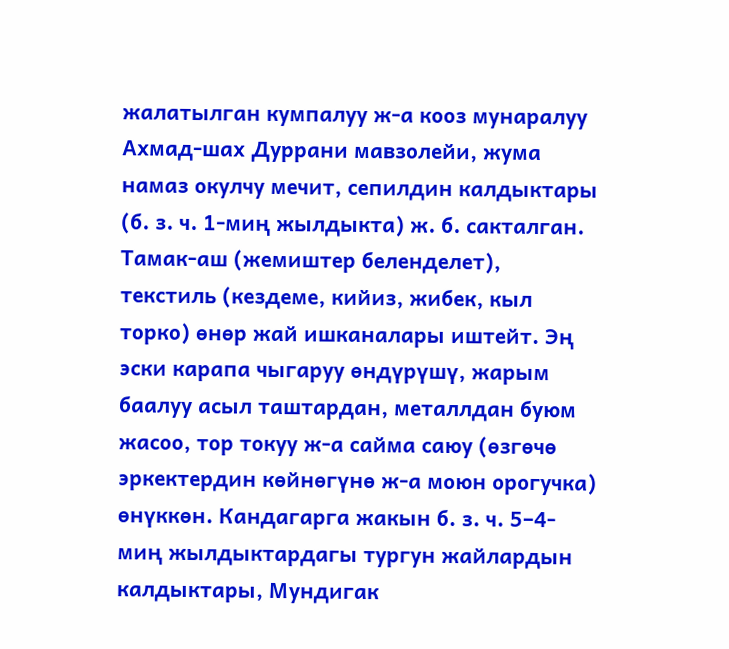жалатылган кумпалуу ж-а кооз мунаралуу Ахмад-шах Дуррани мавзолейи, жума намаз окулчу мечит, сепилдин калдыктары (б. з. ч. 1-миң жылдыкта) ж. б. сакталган. Тамак-аш (жемиштер беленделет), текстиль (кездеме, кийиз, жибек, кыл торко) өнөр жай ишканалары иштейт. Эң эски карапа чыгаруу өндүрүшү, жарым баалуу асыл таштардан, металлдан буюм жасоо, тор токуу ж-а сайма саюу (өзгөчө эркектердин көйнөгүнө ж-а моюн орогучка) өнүккөн. Кандагарга жакын б. з. ч. 5–4-миң жылдыктардагы тургун жайлардын калдыктары, Мундигак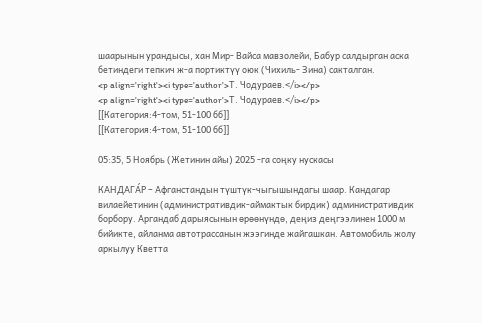шаарынын урандысы, хан Мир- Вайса мавзолейи, Бабур салдырган аска бетиндеги тепкич ж-а портиктүү оюк (Чихиль- Зина) сакталган.
<p align='right'><i type='author'>Т. Чодураев.</i></p>
<p align='right'><i type='author'>Т. Чодураев.</i></p>
[[Категория:4-том, 51-100 бб]]
[[Категория:4-том, 51-100 бб]]

05:35, 5 Ноябрь (Жетинин айы) 2025 -га соңку нускасы

КАНДАГА́Р – Афганстандын түштүк-чыгышындагы шаар. Кандагар вилаейетинин (административдик-аймактык бирдик) административдик борбору. Аргандаб дарыясынын өрөөнүндө, деңиз деңгээлинен 1000 м бийикте, айланма автотрассанын жээгинде жайгашкан. Автомобиль жолу аркылуу Кветта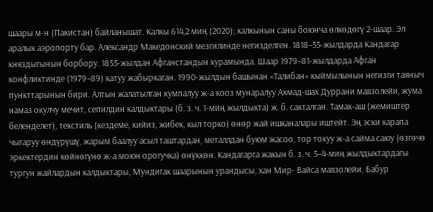шаары м-н (Пакистан) байланышат. Калкы 614,2 миң (2020); калкынын саны боюнча өлкөдөгү 2-шаар. Эл аралык аэропорту бар. Александр Македонский мезгилинде негизделген. 1818–55-жылдарда Кандагар княздыгынын борбору. 1855-жылдан Афганстандын курамында. Шаар 1979–81-жылдарда Афган конфликтинде (1979–89) катуу жабыркаган. 1990-жылдын башынан «Талибан» кыймылынын негизги таяныч пункттарынын бири. Алтын жалатылган кумпалуу ж-а кооз мунаралуу Ахмад-шах Дуррани мавзолейи, жума намаз окулчу мечит, сепилдин калдыктары (б. з. ч. 1-миң жылдыкта) ж. б. сакталган. Тамак-аш (жемиштер беленделет), текстиль (кездеме, кийиз, жибек, кыл торко) өнөр жай ишканалары иштейт. Эң эски карапа чыгаруу өндүрүшү, жарым баалуу асыл таштардан, металлдан буюм жасоо, тор токуу ж-а сайма саюу (өзгөчө эркектердин көйнөгүнө ж-а моюн орогучка) өнүккөн. Кандагарга жакын б. з. ч. 5–4-миң жылдыктардагы тургун жайлардын калдыктары, Мундигак шаарынын урандысы, хан Мир- Вайса мавзолейи, Бабур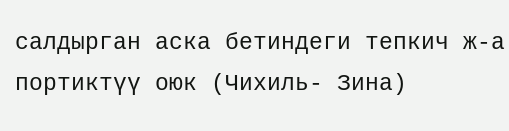салдырган аска бетиндеги тепкич ж-а портиктүү оюк (Чихиль- Зина)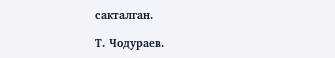сакталган.

Т. Чодураев.